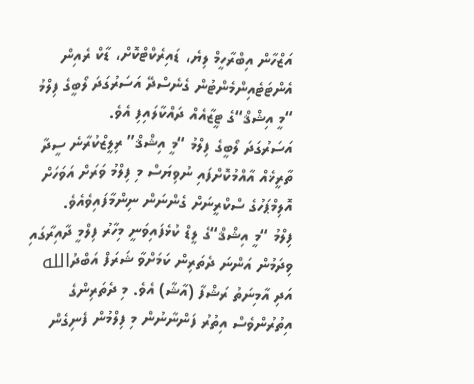އަޒްހާން އިބްރާހީމް ލިޔެ، ޑައިރެކްޓްކޮށް، ޑާކް ރެއިން އެންޓަޓެއިންމެންޓުން ގެނެސްދޭ އަސަރުގަދަ ލޯބީގެ ފިލްމު “މީ އިޝްޤް“ގެ ޓީޒާއެއް ދައްކާލައިފި އެވެ.
އަސަރުގަދަ ލޯބީގެ ފިލްމު “މީ އިޝްޤް” ރިލީޒްކުރާނެ ސީދާ ތާރީޚެއް އާއްމުކޮށްފައި ނުވިޔަސް މި ފިލްމު ވަރަށް އަވަހަށް އޮލިމްޕަހުގެ ސްކްރީނަށް ގެންނަން ނިންމާފައިވެއެވެ.
ފިލްމު “މީ އިޝްޤް“ގެ ލީޑް ކުޅެފައިވަނީ މިހާރު ފިލްމީ ދާއިރާގައި ވިދަމުން އަންނަ ދެތަރިން ކަމަށްވާ ޝަރަފް އަބްދުالله އަދި އާމިނަތު ރަޝްފާ (އާޝާ) އެވެ. މި ދެތަރިންގެ އިތުރުންވެސް އިތުރު ފަންނާނުން މި ފިލްމުން ފެނިގެން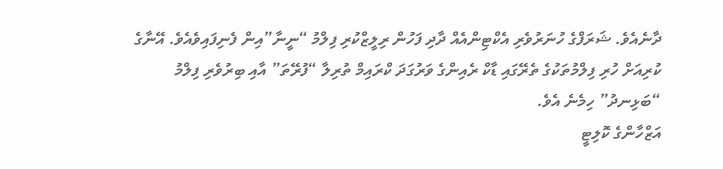ދާނެއެވެ. ޝަރަފްގެ ހުނަރުވެރި އެކްޓިންއެއް ދާދި ފަހުން ރިލީޒްކުރި ފިލްމު “ނީނާ”އިން ފެނިފައިވެއެވެ. އޭނާގެ ކުރިއަށް ހުރި ފިލްމުތަކުގެ ތެރޭގައި ޑާކް ރެއިންގެ ވަރުގަދަ ކްރައިމް ތުރިލާ “ފުރޭތަ” އާއި ބިރުވެރި ފިލްމު “ބަޅިނދު” ހިމެނެ އެވެ.
އަޒްހާންގެ ކޮލިޓީ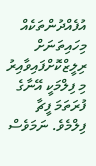އުފެއްދުންތަކެއް މިހައިތަނަށް ރިލީޒްކޮށްފައިވާއިރު މި ފިލްމަކީ އޭނާގެ ފުރަތަމަ ފީޗާ ފިލްމެވެ. ނަމަވެސް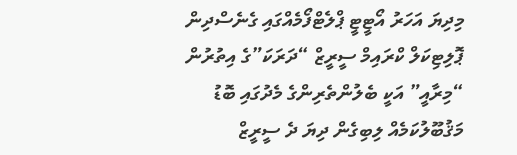މިދިޔަ އަހަރު އޯޓީޓީ ޕްލެޓްފޯމެއްގައި ގެނެސްދިން ޕޮލިޓިކަލް ކްރައިމް ސީރީޒް “ދަރަކަ”ގެ އިތުރުން “މިރާއީ” އަކީ ބެލުންތެރިންގެ މެދުގައި ބޮޑު މަޤުބޫލުކަމެއް ލިބިގެން ދިޔަ ދެ ސީރީޒް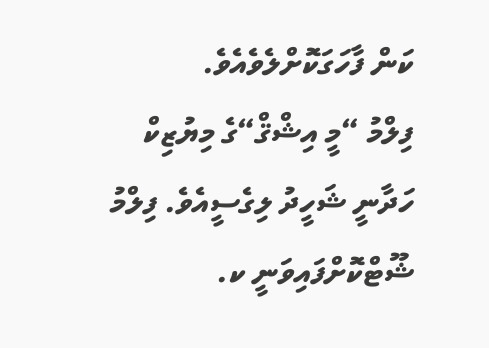ކަން ފާހަގަކޮށްލެވެއެވެ.
ފިލްމު “މީ އިޝްޤް“ގެ މިޔުޒިކް ހަދާނީ ޝަހީދު ލިގެސީއެވެ. ފިލްމު ޝޫޓްކޮށްފައިވަނީ ކ.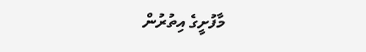މާފުށީގެ އިތުރުން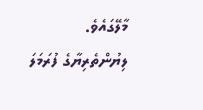މާލޭގައެވެ.
ލިޔުންތެރިޔާގެ ފުރަމަލަ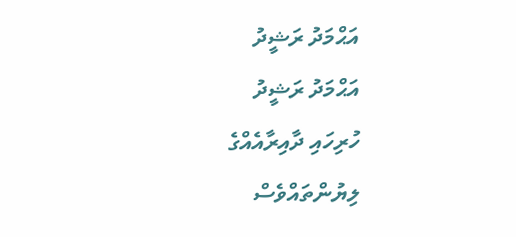އަޙްމަދު ރަޝީދު
އަޙްމަދު ރަޝީދު
ހުރިހައި ދާއިރާއެއްގެ ލިޔުންތައްވެސް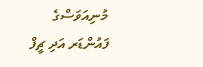މުނިއަވަސްގެ ފައުންޑަރ އަދި ޗީފް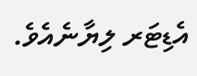އެޑިޓަރ ލިޔާނެއެވެ.